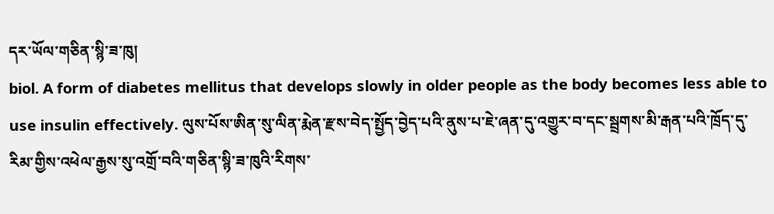དར་ཡོལ་གཅིན་སྙི་ཟ་ཁུ།
biol. A form of diabetes mellitus that develops slowly in older people as the body becomes less able to use insulin effectively. ལུས་པོས་ཨིན་སུ་ལིན་རྨེན་རྫས་བེད་སྤྱོད་བྱེད་པའི་ནུས་པ་ཇེ་ཞན་དུ་འགྱུར་བ་དང་སྦྲགས་མི་རྒན་པའི་ཁྲོད་དུ་རིམ་གྱིས་འཕེལ་རྒྱས་སུ་འགྲོ་བའི་གཅིན་སྙི་ཟ་ཁུའི་རིགས་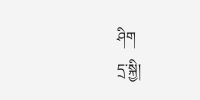ཤིག
དྲ་སྐྱི།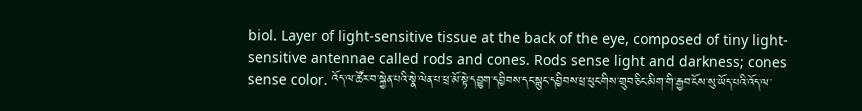biol. Layer of light-sensitive tissue at the back of the eye, composed of tiny light-sensitive antennae called rods and cones. Rods sense light and darkness; cones sense color. འོད་ལ་ཚོར་བ་སྐྱེན་པའི་སྣེ་ལེན་པ་ཕྲ་མོ་སྟེ་དབྱུག་དབྱིབས་དང་སྙུང་དབྱིབས་ཕྲ་ཕུང་གིས་གྲུབ་ཅིང་མིག་གི་རྒྱབ་ངོས་སུ་ཡོད་པའི་འོད་ལ་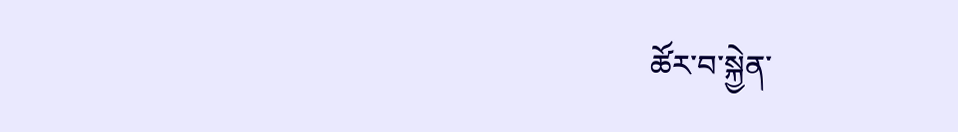ཚོར་བ་སྐྱེན་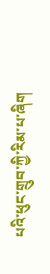པའི་ཕུང་གྲུབ་ཀྱི་རིམ་པ་ཞིག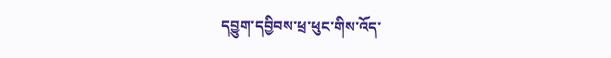དབྱུག་དབྱིབས་ཕྲ་ཕུང་གིས་འོད་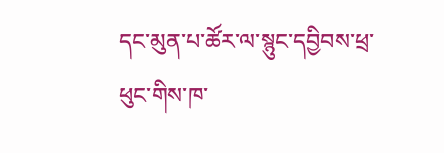དང་མུན་པ་ཚོར་ལ་སྙུང་དབྱིབས་ཕྲ་ཕུང་གིས་ཁ་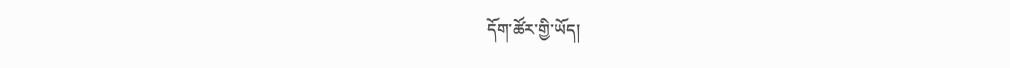དོག་ཚོར་གྱི་ཡོད།